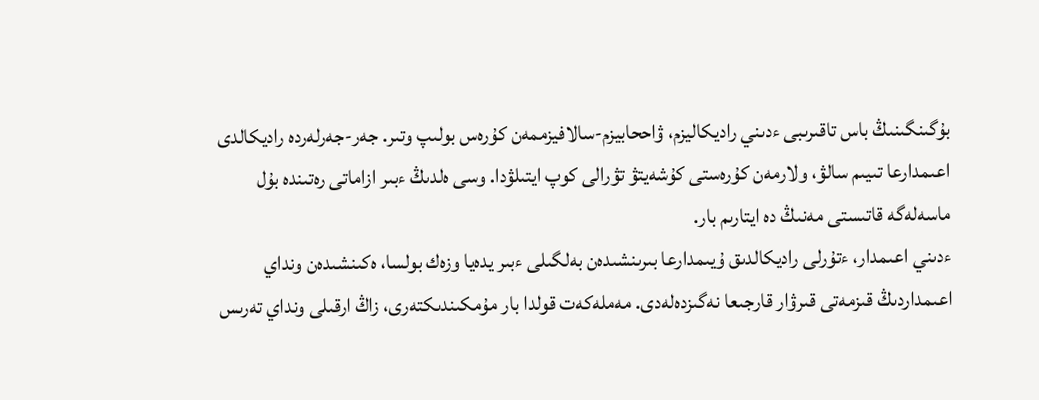بۇگىنگىنىڭ باس تاقىرىبى ءدىني راديكاليزم، ۋاححابيزم-سالافيزممەن كۇرەس بولىپ وتىر. جەر-جەرلەردە راديكالدى اعىمدارعا تىيىم سالۋ، ولارمەن كۇرەستى كۇشەيتۋ تۋرالى كوپ ايتىلۋدا. وسى ەلدىڭ ءبىر ازاماتى رەتىندە بۇل ماسەلەگە قاتىستى مەنىڭ دە ايتارىم بار.
ءدىني اعىمدار، ءتۇرلى راديكالدىق ۇيىمدارعا بىرىنشىدەن بەلگىلى ءبىر يدەيا وزەك بولسا، ەكىنشىدەن ونداي اعىمداردىڭ قىزمەتى قىرۋار قارجىعا نەگىزدەلەدى. مەملەكەت قولدا بار مۇمكىندىكتەرى، زاڭ ارقىلى ونداي تەرىس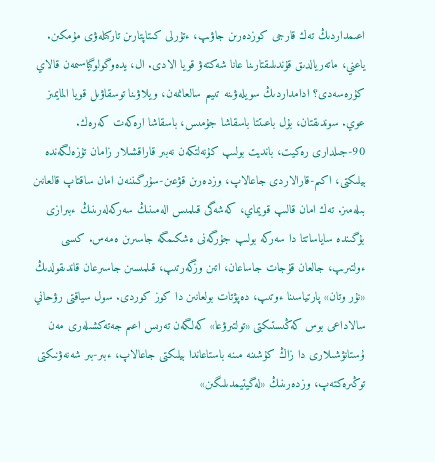اعىمداردىڭ تەك قارجى كوزدەرىن جاۋىپ، ءتۇرلى كىتاپتارىن تاركىلەۋى مۇمكىن. ياعني، ماتەريالدىق قۇندىلىقتارىنا عانا شەكتەۋ قويا الادى. ال، يدەوگولوگياسىمەن قالاي كۇرەسەدى؟ ادامداردىڭ سويلەۋىنە تىيىم سالعانمەن، ويلاۋىنا توسقاۋىل قويا المايمىز عوي. سوندىقتان، بۇل باعىتتا باسقاشا جۇمىس، باسقاشا ارەكەت كەرەك.
90-جىلدارى رەكيت، بانديت بولىپ كۇنەلتكەن نەبىر قاراقشىلار زامان تۇزەلگەندە بيلىكتى، اكىم-قارالاردى جاعالاپ، وزدەرىن قۋعىن-سۇرگىننەن امان ساقتاپ قالعانىن بىلەمىز. تەك امان قالىپ قويماي، كەشەگى قىلمىس الەمىنىڭ سەركەلەرىنىڭ ءبىرازى بۇگىندە ساياساتتا دا سەركە بولىپ جۇرگەنى ەشكىمگە جاسىرىن ەمەس. كىسى ءولتىرىپ، جالعان قۇجات جاساعان، اتىن وزگەرتىپ، قىلمىسىن جاسىرعان قاندىقولدىڭ «نۇر وتان» پارتياسىنا ءوتىپ، دەپۋتات بولعانىن دا كوز كوردى. سول سياقتى رۋحاني سالاداعى بوس كەڭىستىكتى «تولتىرۋعا» كەلگەن تەرىس اعىم جەتەكشىلەرى مەن ۇستانۋشىلارى دا زاڭ كۇشىنە مىنە باستاعاندا بيلىكتى جاعالاپ، ءبىر-بىر شەنەۋنىكتى توڭىرەكتەپ، وزدەرىنىڭ «لەگيتيمدىلىگىن»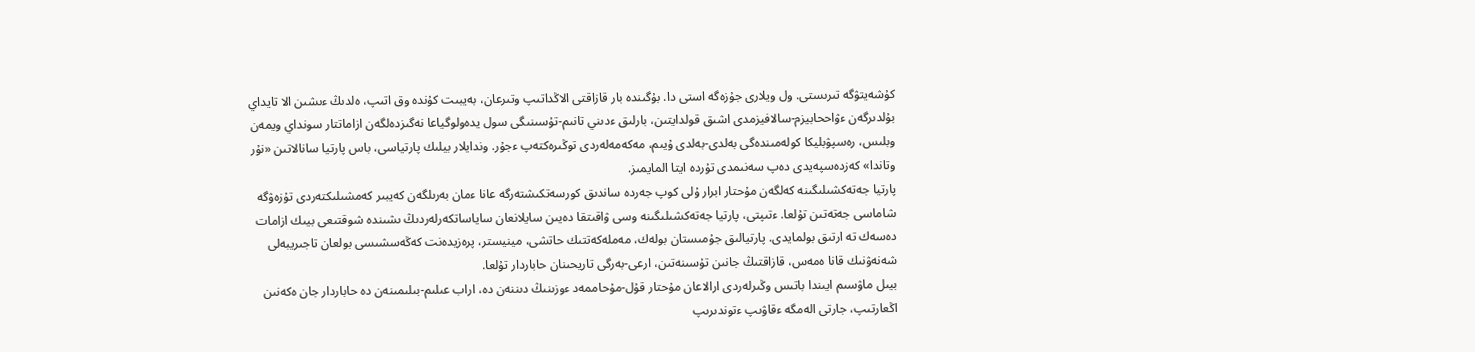كۇشەيتۋگە تىرىستى. ول ويلارى جۇزەگە استى دا. بۇگىندە بار قازاقتى الاڭداتىپ وتىرعان، بەيبىت كۇندە وق اتىپ، ەلدىڭ ءىشىن الا تايداي بۇلدىرگەن ءۋاححابيزم-سالافيزمدى اشىق قولدايتىن، بارلىق ءدىني تانىم-تۇسىنىگى سول يدەولوگياعا نەگىزدەلگەن ازاماتتار سونداي ويمەن وبلىس، رەسپۋبليكا كولەمىندەگى بەلدى-بەلدى ۇيىم، مەكەمەلەردى توڭىرەكتەپ ءجۇر. وندايلار بيلىك پارتياسى، باس پارتيا سانالاتىن «نۇر وتاندا» كەزدەسپەيدى دەپ سەنىمدى تۇردە ايتا المايمىز.
پارتيا جەتەكشىلىگىنە كەلگەن مۇحتار ابرار ۇلى كوپ جەردە ساندىق كورسەتكىشتەرگە عانا ءمان بەرىلگەن كەيبىر كەمشىلىكتەردى تۇزەۋگە شاماسى جەتەتىن تۇلعا. ءتىپتى، پارتيا جەتەكشىلىگىنە وسى ۋاقىتقا دەيىن سايلانعان ساياساتكەرلەردىڭ ىشىندە شوقتىعى بيىك ازامات دەسەك تە ارتىق بولمايدى. پارتيالىق جۇمىستان بولەك، مەملەكەتتىك حاتشى، مينيستر، پرەزيدەنت كەڭەسشىسى بولعان تاجىريبەلى شەنەۋنىك قانا ەمەس، قازاقتىڭ جانىن تۇسىنەتىن، ارعى-بەرگى تاريحىنان حاباردار تۇلعا.
بيىل ماۋسىم ايىندا باتىس وڭىرلەردى ارالاعان مۇحتار قۇل-مۇحاممەد ءوزىنىڭ دىننەن دە، اراب عىلىم-بىلىمىنەن دە حاباردار جان ەكەنىن اڭعارتىپ، جارتى الەمگە ءقاۋىپ ءتوندىرىپ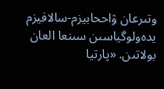وتىرعان ۋاححابيزم-سالافيزم يدەولوگياسىن سىنعا العان بولاتىن. «پارتيا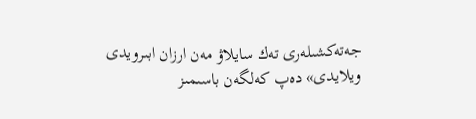جەتەكشىلەرى تەك سايلاۋ مەن ارزان ابىرويدى ويلايدى» دەپ كەلگەن باسىمىز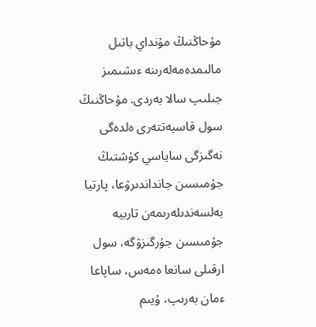مۇحاڭنىڭ مۇنداي باتىل مالىمدەمەلەرىنە ءىشىمىز جىلىپ سالا بەردى. مۇحاڭنىڭ سول قاسيەتتەرى ەلدەگى نەگىزگى ساياسي كۇشتىڭ جۇمىسىن جانداندىرۋعا، پارتيا بەلسەندىلەرىمەن تاربيە جۇمىسىن جۇرگىزۋگە، سول ارقىلى سانعا ەمەس، ساپاعا ءمان بەرىپ، ۇيىم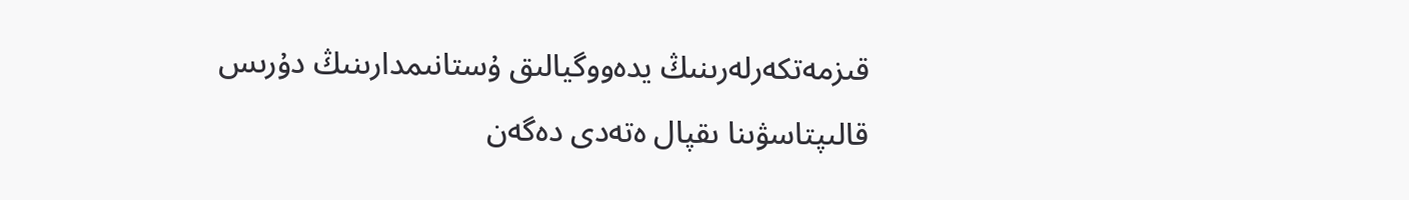قىزمەتكەرلەرىنىڭ يدەووگيالىق ۇستانىمدارىنىڭ دۇرىس قالىپتاسۋىنا ىقپال ەتەدى دەگەن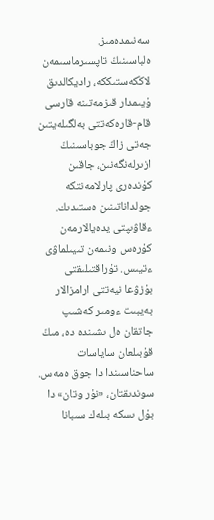سەنىمدەمىز.
ەلباسىنىڭ تاپسىرماسىمەن لاڭكەستىككە، راديكالدىق ۇيىمدار قىزمەتىنە قارسى قام-قارەكەتتى بەلگىلەيتىن جەتى زاڭ جوباسىنىڭ ازىرلەنگەنىن، جاقىن كۇندەرى پارلامەنتكە جولداناتىنىن ەستىدىك. ءقاۋىپتى يدەيالارمەن كۇرەس ونىمەن تىيىلماۋى ءتيىس. تۇراقتىلىقتى بۇزۋعا نيەتتى ارامزالار بەيبىت ءومىر كەشىپ جاتقان ەل ىشىندە دە، مىڭ قۇبىلعان ساياسات ساحناسىندا دا جوق ەمەس. سوندىقتان، «نۇر وتان» دا بۇل ىسكە بىلەك سىبانا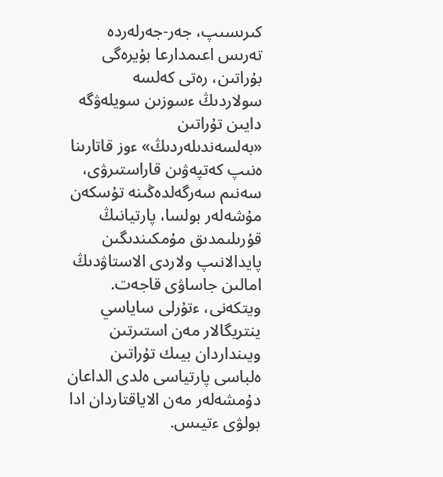كىرىسىپ، جەر-جەرلەردە تەرىس اعىمدارعا بۇيرەگى بۇراتىن، رەتى كەلسە سولاردىڭ ءسوزىن سويلەۋگە دايىن تۇراتىن «بەلسەندىلەردىڭ» ءوز قاتارىنا ەنىپ كەتپەۋىن قاراستىرۋى، سەنىم سەرگەلدەڭىنە تۇسكەن مۇشەلەر بولسا، پارتيانىڭ قۇرىلىمدىق مۇمكىندىگىن پايدالانىپ ولاردى الاستاۋدىڭ امالىن جاساۋى قاجەت. ويتكەنى، ءتۇرلى ساياسي ينتريگالار مەن استىرتىن ويىنداردان بيىك تۇراتىن ەلباسى پارتياسى ەلدى الداعان دۇمشەلەر مەن الاياقتاردان ادا بولۋى ءتيىس.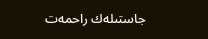جاستىلەك راحمەت